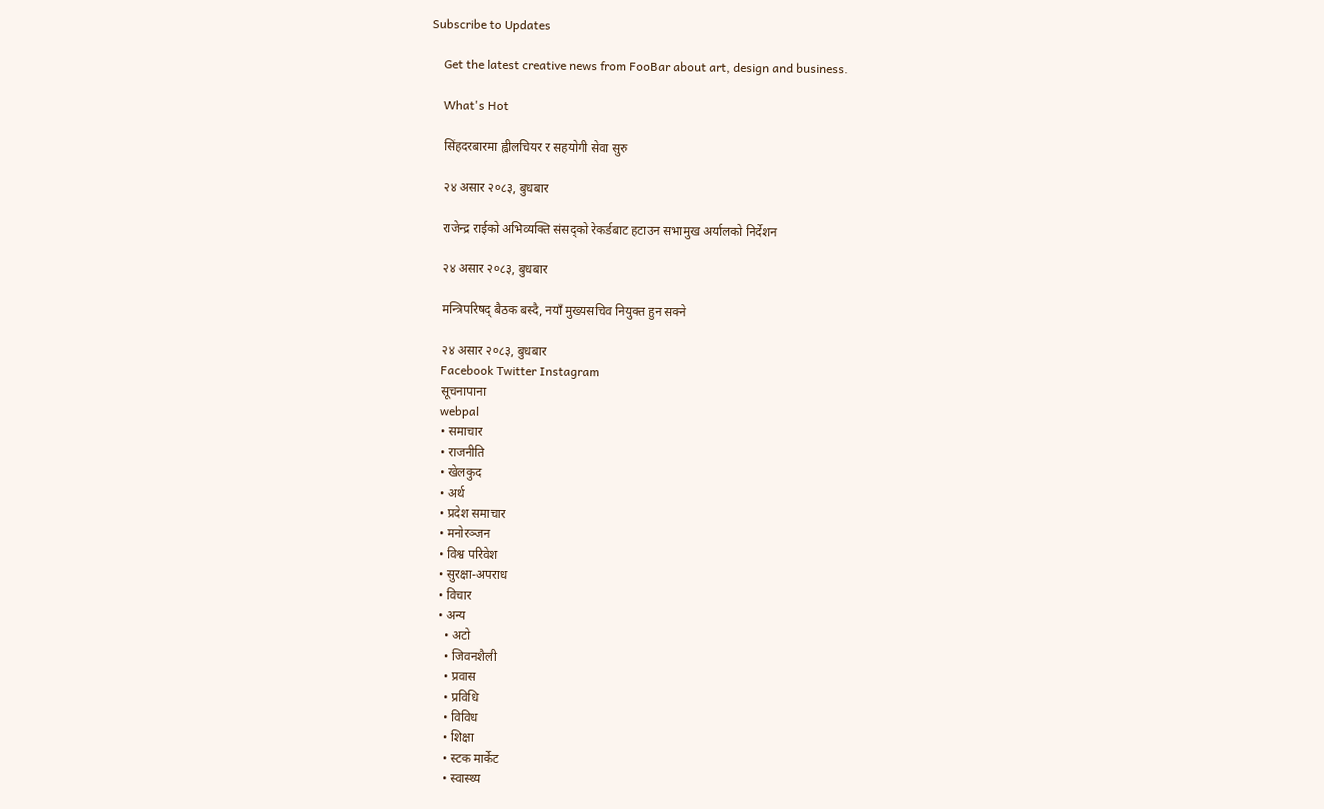Subscribe to Updates

    Get the latest creative news from FooBar about art, design and business.

    What's Hot

    सिंहदरबारमा ह्वीलचियर र सहयोगी सेवा सुरु

    २४ असार २०८३, बुधबार

    राजेन्द्र राईको अभिव्यक्ति संसद्को रेकर्डबाट हटाउन सभामुख अर्यालको निर्देशन

    २४ असार २०८३, बुधबार

    मन्त्रिपरिषद् बैठक बस्दै, नयाँ मुख्यसचिव नियुक्त हुन सक्ने

    २४ असार २०८३, बुधबार
    Facebook Twitter Instagram
    सूचनापाना
    webpal
    • समाचार
    • राजनीति
    • खेलकुद
    • अर्थ
    • प्रदेश समाचार
    • मनोरञ्जन
    • विश्व परिवेश
    • सुरक्षा-अपराध
    • विचार
    • अन्य
      • अटो
      • जिवनशैली
      • प्रवास
      • प्रविधि
      • विविध
      • शिक्षा
      • स्टक मार्केट
      • स्वास्थ्य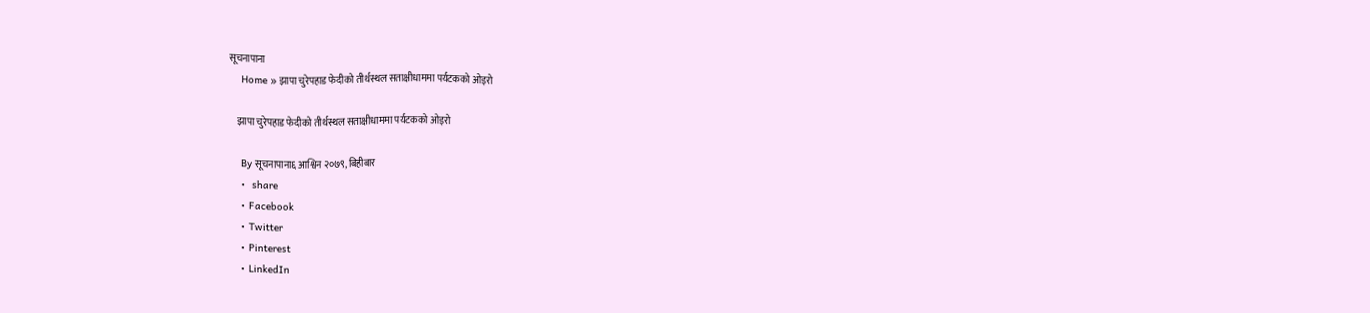सूचनापाना
    Home » झापा चुरेपहाड फेदीको तीर्थस्थल सताक्षीधाममा पर्यटकको ओइरो

    झापा चुरेपहाड फेदीको तीर्थस्थल सताक्षीधाममा पर्यटकको ओइरो

    By सूचनापाना६ आश्विन २०७९, बिहीबार
    •  share
    • Facebook
    • Twitter
    • Pinterest
    • LinkedIn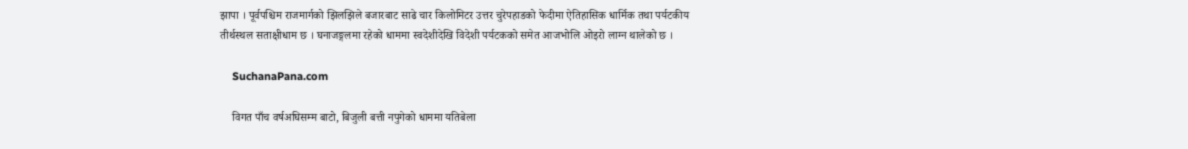झापा । पूर्वपश्चिम राजमार्गको झिलझिले बजारबाट साढे चार किलोमिटर उत्तर चुरेपहाडको फेदीमा ऐतिहासिक धार्मिक तथा पर्यटकीय तीर्थस्थल सताक्षीधाम छ । घनाजङ्गलमा रहेको धाममा स्वदेशीदेखि विदेशी पर्यटकको समेत आजभोलि ओइरो लाग्न थालेको छ ।

    SuchanaPana.com

    विगत पाँच वर्षअघिसम्म बाटो, बिजुली बत्ती नपुगेको धाममा यतिबेला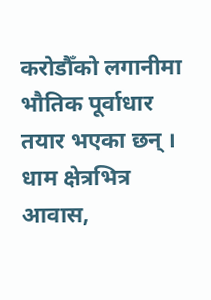करोडौँको लगानीमा भौतिक पूर्वाधार तयार भएका छन् । धाम क्षेत्रभित्र आवास,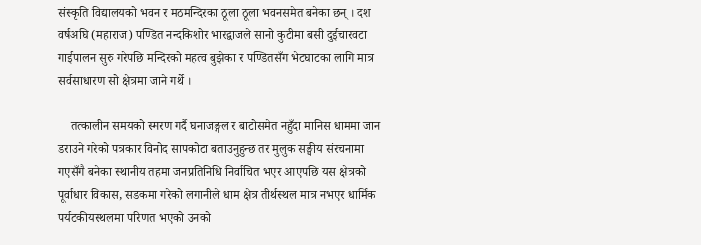संस्कृति विद्यालयको भवन र मठमन्दिरका ठूला ठूला भवनसमेत बनेका छन् । दश वर्षअघि (महाराज) पण्डित नन्दकिशोर भारद्वाजले सानो कुटीमा बसी दुईचारवटा गाईपालन सुरु गरेपछि मन्दिरको महत्व बुझेका र पण्डितसँग भेटघाटका लागि मात्र सर्वसाधारण सो क्षेत्रमा जाने गर्थे ।

    तत्कालीन समयको स्मरण गर्दै घनाजङ्गल र बाटोसमेत नहुँदा मानिस धाममा जान डराउने गरेको पत्रकार विनोद सापकोटा बताउनुहुन्छ तर मुलुक सङ्घीय संरचनामा गएसँगै बनेका स्थानीय तहमा जनप्रतिनिधि निर्वाचित भएर आएपछि यस क्षेत्रको पूर्वाधार विकास, सडकमा गरेको लगानीले धाम क्षेत्र तीर्थस्थल मात्र नभएर धार्मिक पर्यटकीयस्थलमा परिणत भएको उनको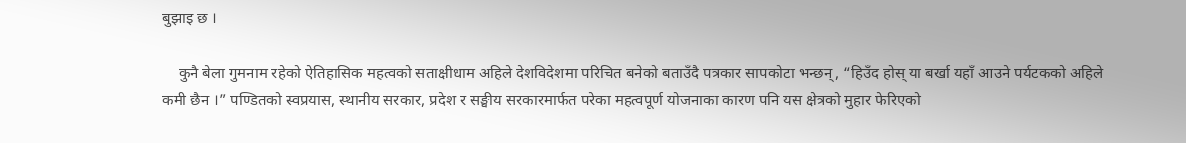बुझाइ छ ।

    कुनै बेला गुमनाम रहेको ऐतिहासिक महत्वको सताक्षीधाम अहिले देशविदेशमा परिचित बनेको बताउँदै पत्रकार सापकोटा भन्छन्, “हिउँद होस् या बर्खा यहाँ आउने पर्यटकको अहिले कमी छैन ।” पण्डितको स्वप्रयास, स्थानीय सरकार, प्रदेश र सङ्घीय सरकारमार्फत परेका महत्वपूर्ण योजनाका कारण पनि यस क्षेत्रको मुहार फेरिएको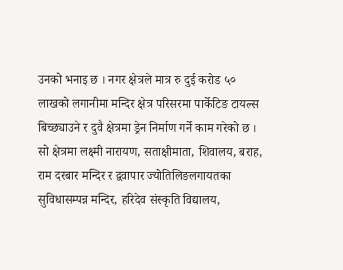उनको भनाइ छ । नगर क्षेत्रले मात्र रु दुई करोड ५० लाखको लगानीमा मन्दिर क्षेत्र परिसरमा पार्केटिङ टायल्स बिच्छ्याउने र दुवै क्षेत्रमा ड्रेन निर्माण गर्ने काम गरेको छ । सो क्षेत्रमा लक्ष्मी नारायण, सताक्षीमाता, शिवालय, बराह, राम दरबार मन्दिर र द्ववापार ज्योतिलिङलगायतका सुविधासम्पन्न मन्दिर, हरिदेव संस्कृति विद्यालय,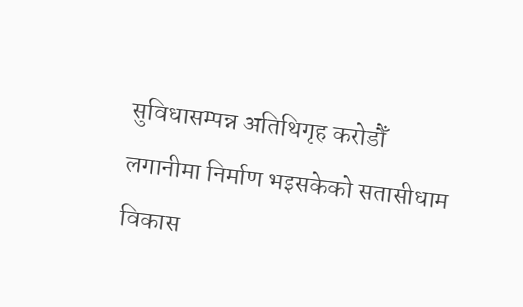सुविधासम्पन्न अतिथिगृह करोडौँ लगानीमा निर्माण भइसकेको सतासीधाम विकास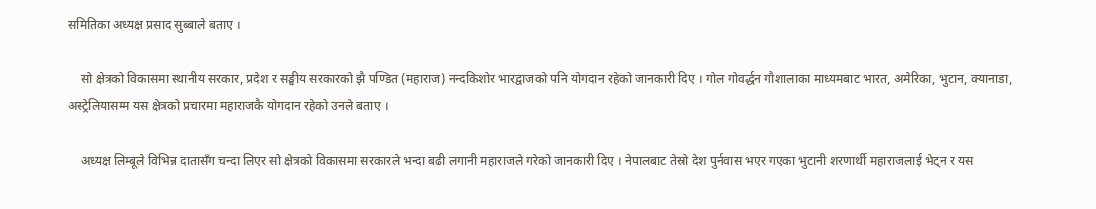समितिका अध्यक्ष प्रसाद सुब्बाले बताए ।

    सो क्षेत्रको विकासमा स्थानीय सरकार, प्रदेश र सङ्घीय सरकारको झै पण्डित (महाराज) नन्दकिशोर भारद्वाजको पनि योगदान रहेको जानकारी दिए । गोल गोवर्द्धन गौशालाका माध्यमबाट भारत, अमेरिका, भुटान, क्यानाडा, अस्ट्रेलियासम्म यस क्षेत्रको प्रचारमा महाराजकै योगदान रहेको उनले बताए ।

    अध्यक्ष लिम्बूले विभिन्न दातासँग चन्दा लिएर सो क्षेत्रको विकासमा सरकारले भन्दा बढी लगानी महाराजले गरेको जानकारी दिए । नेपालबाट तेस्रो देश पुर्नवास भएर गएका भुटानी शरणार्थी महाराजलाई भेट्न र यस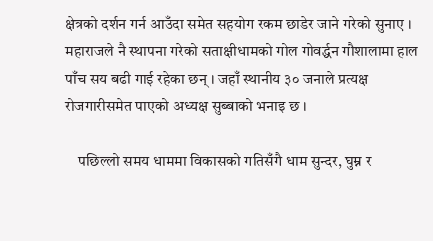क्षेत्रको दर्शन गर्न आउँदा समेत सहयोग रकम छाडेर जाने गरेको सुनाए । महाराजले नै स्थापना गरेको सताक्षीधामको गोल गोवर्द्धन गौशालामा हाल पाँच सय बढी गाई रहेका छन् । जहाँ स्थानीय ३० जनाले प्रत्यक्ष रोजगारीसमेत पाएको अध्यक्ष सुब्बाको भनाइ छ ।

    पछिल्लो समय धाममा विकासको गतिसँगै धाम सुन्दर, घुम्न र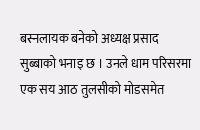बस्नलायक बनेको अध्यक्ष प्रसाद सुब्बाको भनाइ छ । उनले धाम परिसरमा एक सय आठ तुलसीको मोडसमेत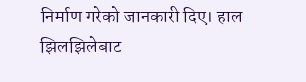निर्माण गरेको जानकारी दिए। हाल झिलझिलेबाट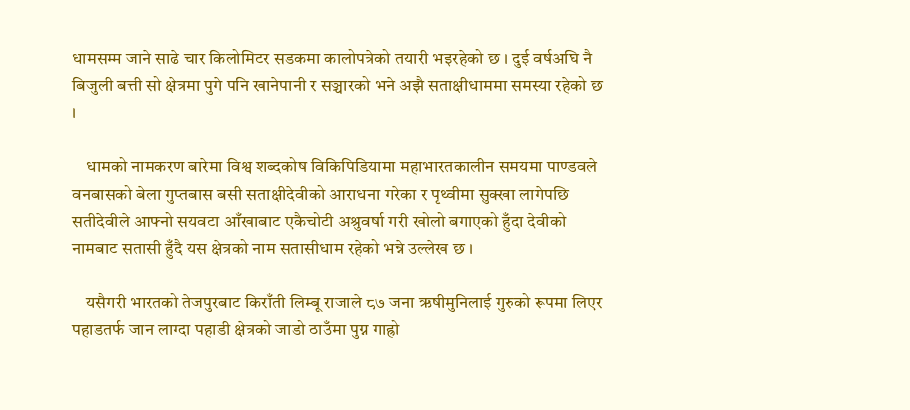धामसम्म जाने साढे चार किलोमिटर सडकमा कालोपत्रेको तयारी भइरहेको छ । दुई वर्षअघि नै बिजुली बत्ती सो क्षेत्रमा पुगे पनि खानेपानी र सञ्चारको भने अझै सताक्षीधाममा समस्या रहेको छ ।

    धामको नामकरण बारेमा विश्व शब्दकोष विकिपिडियामा महाभारतकालीन समयमा पाण्डवले वनबासको बेला गुप्तबास बसी सताक्षीदेवीको आराधना गरेका र पृथ्वीमा सुक्खा लागेपछि सतीदेवीले आफ्नो सयवटा आँखाबाट एकैचोटी अश्रुवर्षा गरी खोलो बगाएको हुँदा देवीको नामबाट सतासी हुँदै यस क्षेत्रको नाम सतासीधाम रहेको भन्ने उल्लेख छ ।

    यसैगरी भारतको तेजपुरबाट किराँती लिम्बू राजाले ८७ जना ऋषीमुनिलाई गुरुको रूपमा लिएर पहाडतर्फ जान लाग्दा पहाडी क्षेत्रको जाडो ठाउँमा पुग्न गाह्रो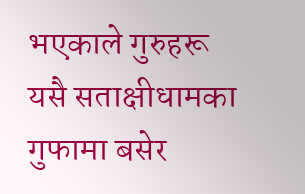भएकाले गुरुहरू यसै सताक्षीधामका गुफामा बसेर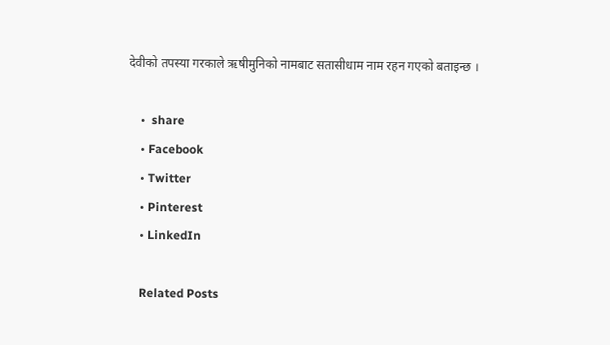देवीको तपस्या गरकाले ऋषीमुनिको नामबाट सतासीधाम नाम रहन गएको बताइन्छ ।

    •  share
    • Facebook
    • Twitter
    • Pinterest
    • LinkedIn

    Related Posts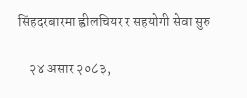सिंहदरबारमा ह्वीलचियर र सहयोगी सेवा सुरु

    २४ असार २०८३,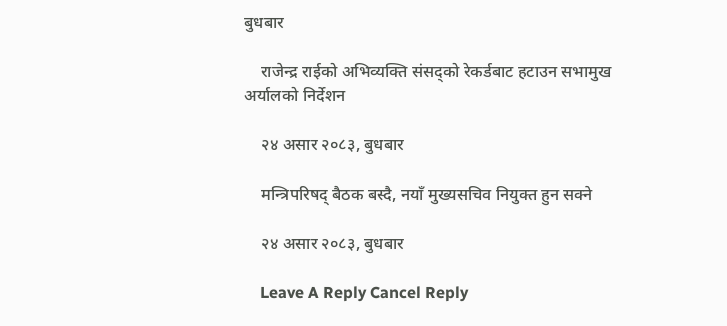बुधबार

    राजेन्द्र राईको अभिव्यक्ति संसद्को रेकर्डबाट हटाउन सभामुख अर्यालको निर्देशन

    २४ असार २०८३, बुधबार

    मन्त्रिपरिषद् बैठक बस्दै, नयाँ मुख्यसचिव नियुक्त हुन सक्ने

    २४ असार २०८३, बुधबार

    Leave A Reply Cancel Reply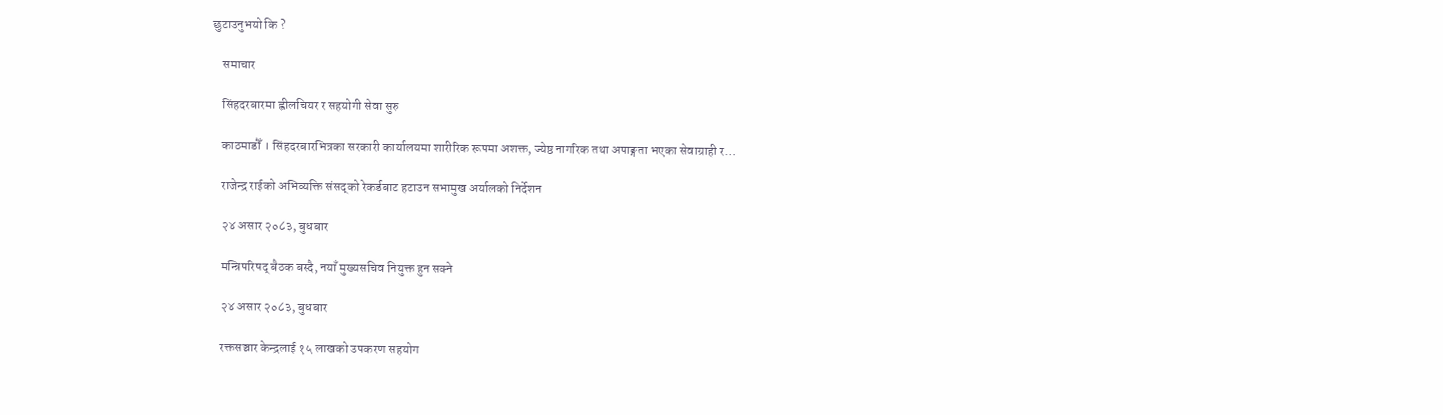छुटाउनुभयो कि ?

    समाचार

    सिंहदरबारमा ह्वीलचियर र सहयोगी सेवा सुरु

    काठमाडौँ । सिंहदरबारभित्रका सरकारी कार्यालयमा शारीरिक रूपमा अशक्त, ज्येष्ठ नागरिक तथा अपाङ्गता भएका सेवाग्राही र…

    राजेन्द्र राईको अभिव्यक्ति संसद्को रेकर्डबाट हटाउन सभामुख अर्यालको निर्देशन

    २४ असार २०८३, बुधबार

    मन्त्रिपरिषद् बैठक बस्दै, नयाँ मुख्यसचिव नियुक्त हुन सक्ने

    २४ असार २०८३, बुधबार

    रक्तसञ्चार केन्द्रलाई १५ लाखको उपकरण सहयोग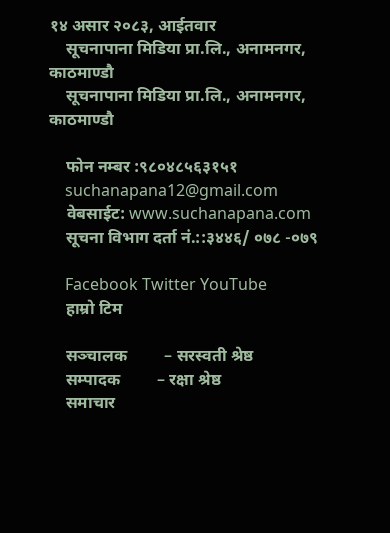१४ असार २०८३, आईतवार
    सूचनापाना मिडिया प्रा.लि., अनामनगर, काठमाण्डौ
    सूचनापाना मिडिया प्रा.लि., अनामनगर, काठमाण्डौ

    फोन नम्बर :९८०४८५६३१५१
    suchanapana12@gmail.com
    वेबसाईट: www.suchanapana.com
    सूचना विभाग दर्ता नं.::३४४६/ ०७८ -०७९

    Facebook Twitter YouTube
    हाम्रो टिम

    सञ्चालक         – सरस्वती श्रेष्ठ
    सम्पादक         – रक्षा श्रेष्ठ
    समाचार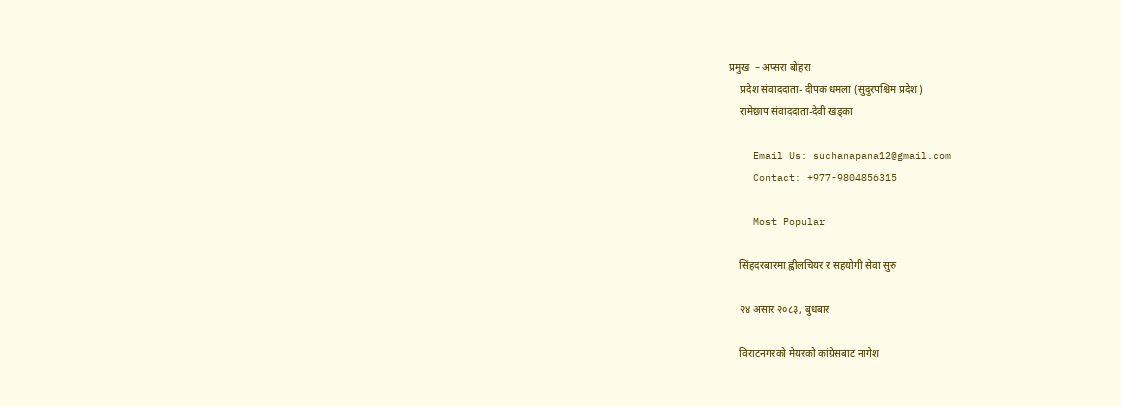प्रमुख  – अप्सरा बोहरा
    प्रदेश संवाददाता- दीपक धमला (सुदुरपश्चिम प्रदेश)
    रामेछाप संवाददाता-देवी खड्का

    Email Us: suchanapana12@gmail.com
    Contact: +977-9804856315

    Most Popular

    सिंहदरबारमा ह्वीलचियर र सहयोगी सेवा सुरु

    २४ असार २०८३, बुधबार

    विराटनगरको मेयरको कांग्रेसबाट नागेश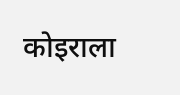कोइराला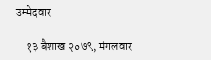उम्मेदवार

    १३ बैशाख २०७९, मंगलवार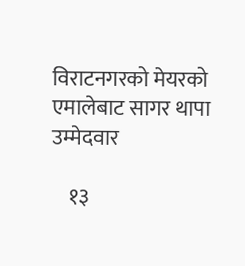विराटनगरको मेयरको एमालेबाट सागर थापा उम्मेदवार

    १३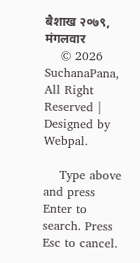बैशाख २०७९, मंगलवार
    © 2026 SuchanaPana, All Right Reserved | Designed by Webpal.

    Type above and press Enter to search. Press Esc to cancel.